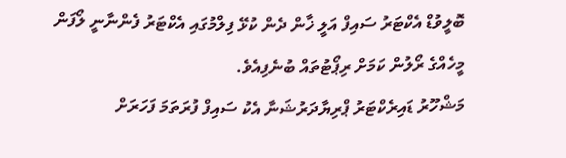ބޮލީވުޑް އެކްޓަރު ސައިފް އަލީ ޚާން ދެން ކުޅޭ ފިލްމުގައި އެކްޓަރު ފެންނާނީ ލޯފަން މީހެއްގެ ރޯލުން ކަމަށް ރިޕޯޓުތައް ބުނެފިއެވެ.
މަޝްހޫރު ޑައިރެކްޓަރު ޕްރިޔާދަރުޝަނާ އެކު ސައިފް ފުރަތަމަ ފަހަރަށް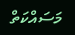މަސައްކަތް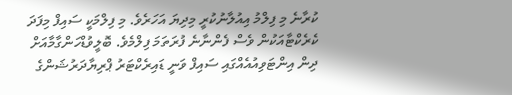ކުރާނެ މި ފިލްމު އިއުލާނުކުރީ މިދިޔަ އަހަރެވެ. މި ފިލްމަކީ ސައިފް މިފަދަ ކެރެކްޓާއަކުން ވެސް ފެންނާނެ ފުރަތަމަ ފިލްމެވެ. ބޮލީވުޑްހަންގާމާއަށް ދިން އިންޓަވިއުއެއްގައި ސައިފް ވަނީ ޑައިރެކްޓަރު ޕްރިޔާދަރުޝަންގެ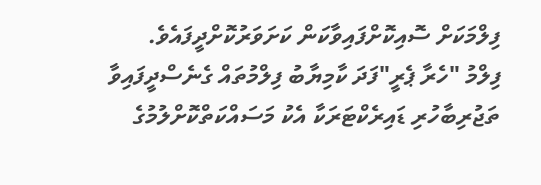ފިލްމަކަށް ސޮއިކޮށްފައިވާކަން ކަށަވަރުކޮށްދީފައެވެ.
ފިލްމު "ހެރާ ޕެރީ"ފަދަ ކާމިޔާބު ފިލްމުތައް ގެނެސްދީފައިވާ ތަޖުރިބާހުރި ޑައިރެކްޓަރަކާ އެކު މަސައްކަތްކޮށްލުމުގެ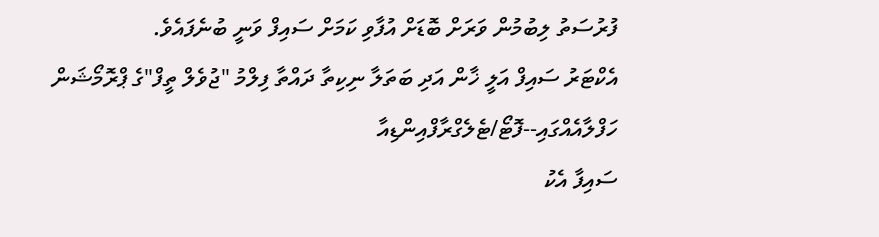ފުރުސަތު ލިބުމުން ވަރަށް ބޮޑަށް އުފާވި ކަމަށް ސައިފް ވަނީ ބުނެފައެވެ.
އެކްޓަރު ސައިފް އަލީ ޚާން އަދި ބަތަލާ ނިކިތާ ދައްތާ ފިލްމު "ޖުވެލް ތީފް"ގެ ޕްރޮމޯޝަން ހަފްލާއެއްގައި--ފޮޓޯ/ޓެލެގްރާފްއިންޑިއާ
ސައިފާ އެކު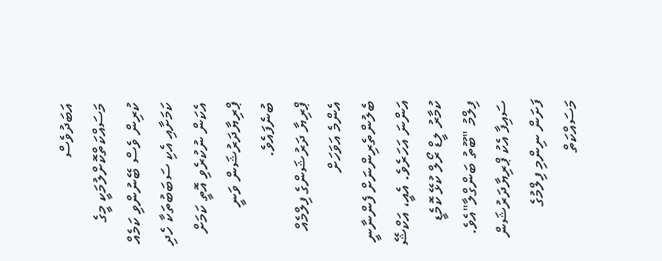އަބަދުވެސް މަސައްކަތްކޮށްލުމަކީ މީގެ ކުރިން ވެސް ބޭނުންވި ކަމެއް ކަމަށާއި އެކި ސަބަބުތަކާ ހެދި އެކަން ނުކުރެވި އޮތީ ކަމަށް ޕްރިޔާދަރުޝަން ވަނީ ބުނެފައެވެ.
ޕްރިޔާ ދަރުޝަންގެ ފިލްމެއް އެންމެ އަވަހަށް ބެލުންތެރިންނަށް ފެންނާނީ އަންނަ އަހަރެވެ. އެއީ، އަކްޝޭ ކުމާރު ލީޑް ރޯލް ކުޅޭ ކޮމެޑީ ފިލްމު "ބޫތު ބަންގްލާ"އެވެ. ސައިފާ އެކު ޕްރިޔާދަރުޝަން ފަށަން ނިންމި ފިލްމުގެ މަސައްކަތް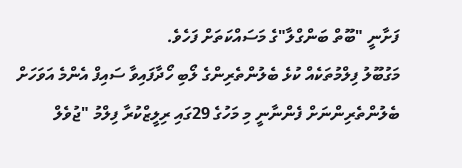ފަށާނީ "ބޫތް ބަންގްލާ"ގެ މަސައްކަތަށް ފަހެވެ.
މަގުބޫލު ފިލްމުތަކެއް ކުޅެ ބެލުންތެރިންގެ ލޯބި ހޯދާފައިވާ ސައިފް އެންމެ އަވަހަށް ބެލުންތެރިންނަށް ފެންނާނީ މި މަހުގެ 29ގައި ރިލީޒްކުރާ ފިލްމު "ޖުވެލް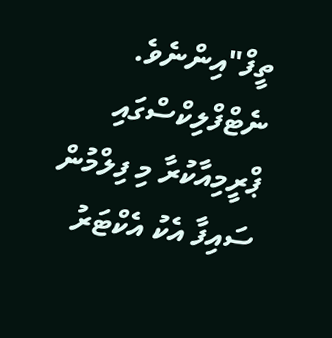ތީފް"އިންނެވެ. ނެޓްފްލިކްސްގައި ޕްރީމިއާކުރާ މި ފިލްމުން ސައިފާ އެކު އެކްޓަރު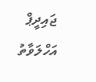ޖައިދީޕް އަހްލަވާތު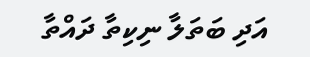އަދި ބަތަލާ ނިކިތާ ދައްތާ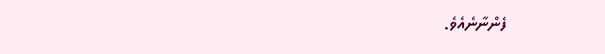ފެންނާނެއެވެ.